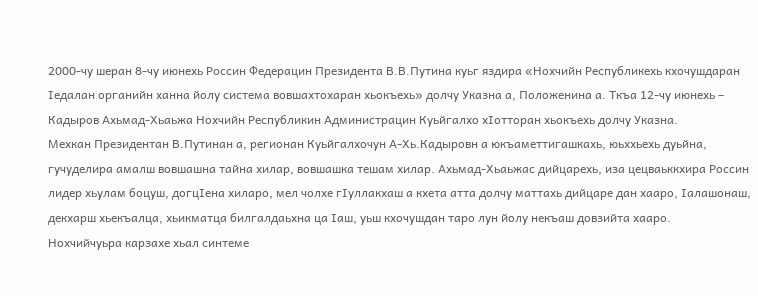2000-чу шеран 8-чу июнехь Россин Федерацин Президента В.В.Путина куьг яздира «Нохчийн Республикехь кхочушдаран Iедалан органийн ханна йолу система вовшахтохаран хьокъехь» долчу Указна а, Положенина а. Ткъа 12-чу июнехь – Кадыров Ахьмад-Хьаьжа Нохчийн Республикин Администрацин Куьйгалхо хIотторан хьокъехь долчу Указна.
Мехкан Президентан В.Путинан а, регионан Куьйгалхочун А-Хь.Кадыровн а юкъаметтигашкахь, юьххьехь дуьйна, гучуделира амалш вовшашна тайна хилар, вовшашка тешам хилар. Ахьмад-Хьаьжас дийцарехь, иза цецваьккхира Россин лидер хьулам боцуш, догцIена хиларо, мел чолхе гIуллакхаш а кхета атта долчу маттахь дийцаре дан хааро, Iалашонаш, декхарш хьекъалца, хьикматца билгалдаьхна ца Iаш, уьш кхочушдан таро лун йолу некъаш довзийта хааро.
Нохчийчуьра карзахе хьал синтеме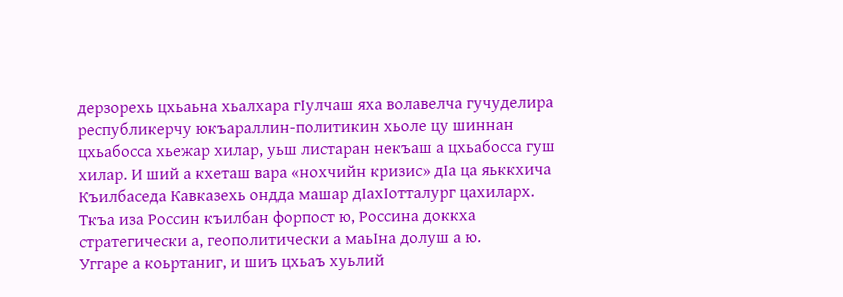дерзорехь цхьаьна хьалхара гIулчаш яха волавелча гучуделира республикерчу юкъараллин-политикин хьоле цу шиннан цхьабосса хьежар хилар, уьш листаран некъаш а цхьабосса гуш хилар. И ший а кхеташ вара «нохчийн кризис» дIа ца яьккхича Къилбаседа Кавказехь ондда машар дIахIотталург цахиларх. Ткъа иза Россин къилбан форпост ю, Россина доккха стратегически а, геополитически а маьIна долуш а ю.
Уггаре а коьртаниг, и шиъ цхьаъ хуьлий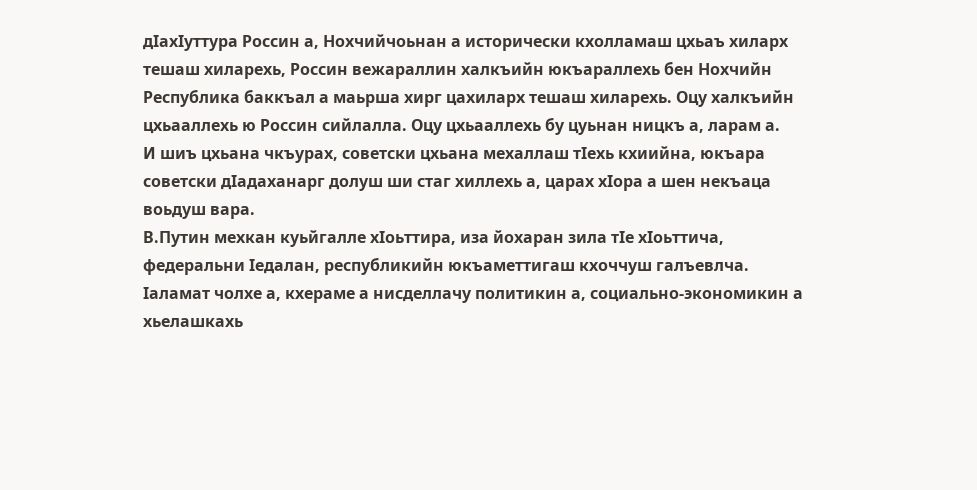дIахIуттура Россин а, Нохчийчоьнан а исторически кхолламаш цхьаъ хиларх тешаш хиларехь, Россин вежараллин халкъийн юкъараллехь бен Нохчийн Республика баккъал а маьрша хирг цахиларх тешаш хиларехь. Оцу халкъийн цхьааллехь ю Россин сийлалла. Оцу цхьааллехь бу цуьнан ницкъ а, ларам а.
И шиъ цхьана чкъурах, советски цхьана мехаллаш тIехь кхиийна, юкъара советски дIадаханарг долуш ши стаг хиллехь а, царах хIора а шен некъаца воьдуш вара.
В.Путин мехкан куьйгалле хIоьттира, иза йохаран зила тIе хIоьттича, федеральни Iедалан, республикийн юкъаметтигаш кхоччуш галъевлча. Iаламат чолхе а, кхераме а нисделлачу политикин а, социально-экономикин а хьелашкахь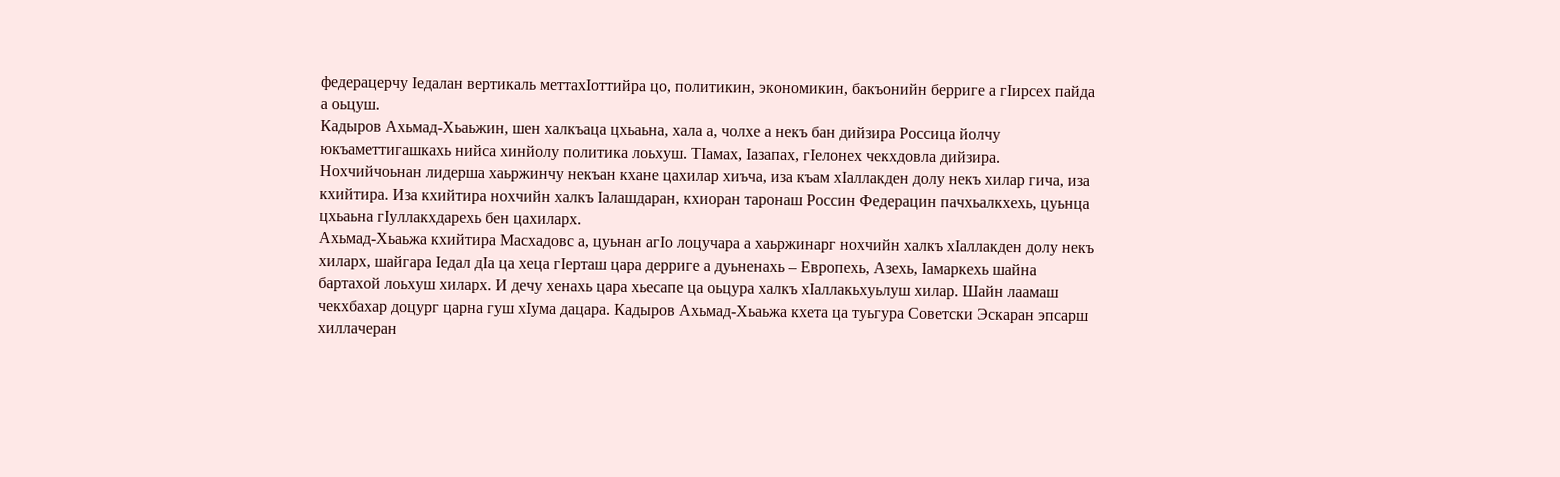федерацерчу Iедалан вертикаль меттахIоттийра цо, политикин, экономикин, бакъонийн берриге а гIирсех пайда а оьцуш.
Кадыров Ахьмад-Хьаьжин, шен халкъаца цхьаьна, хала а, чолхе а некъ бан дийзира Россица йолчу юкъаметтигашкахь нийса хинйолу политика лоьхуш. ТIамах, Iазапах, гIелонех чекхдовла дийзира. Нохчийчоьнан лидерша хаьржинчу некъан кхане цахилар хиъча, иза къам хIаллакден долу некъ хилар гича, иза кхийтира. Иза кхийтира нохчийн халкъ Iалашдаран, кхиоран таронаш Россин Федерацин пачхьалкхехь, цуьнца цхьаьна гIуллакхдарехь бен цахиларх.
Ахьмад-Хьаьжа кхийтира Масхадовс а, цуьнан агIо лоцучара а хаьржинарг нохчийн халкъ хIаллакден долу некъ хиларх, шайгара Iедал дIа ца хеца гIерташ цара дерриге а дуьненахь – Европехь, Азехь, Iамаркехь шайна бартахой лоьхуш хиларх. И дечу хенахь цара хьесапе ца оьцура халкъ хIаллакьхуьлуш хилар. Шайн лаамаш чекхбахар доцург царна гуш хIума дацара. Кадыров Ахьмад-Хьаьжа кхета ца туьгура Советски Эскаран эпсарш хиллачеран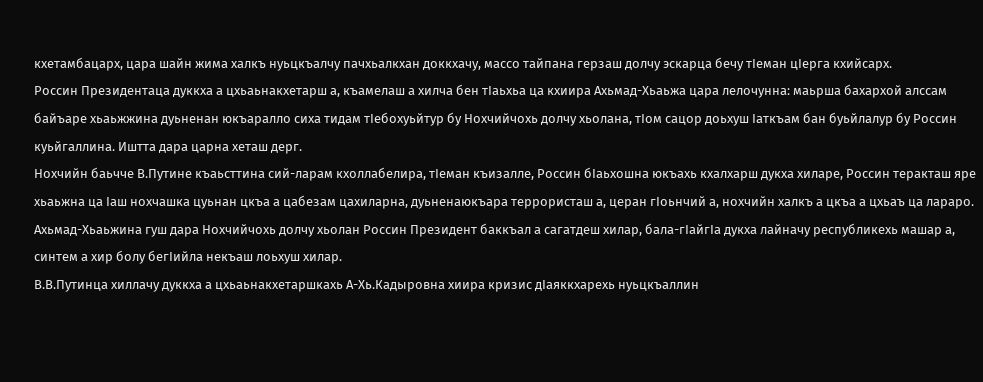кхетамбацарх, цара шайн жима халкъ нуьцкъалчу пачхьалкхан доккхачу, массо тайпана герзаш долчу эскарца бечу тIеман цIерга кхийсарх.
Россин Президентаца дуккха а цхьаьнакхетарш а, къамелаш а хилча бен тIаьхьа ца кхиира Ахьмад-Хьаьжа цара лелочунна: маьрша бахархой алссам байъаре хьаьжжина дуьненан юкъаралло сиха тидам тIебохуьйтур бу Нохчийчохь долчу хьолана, тIом сацор доьхуш Iаткъам бан буьйлалур бу Россин куьйгаллина. Иштта дара царна хеташ дерг.
Нохчийн баьчче В.Путине къаьсттина сий-ларам кхоллабелира, тIеман къизалле, Россин бIаьхошна юкъахь кхалхарш дукха хиларе, Россин теракташ яре хьаьжна ца Iаш нохчашка цуьнан цкъа а цабезам цахиларна, дуьненаюкъара террористаш а, церан гIоьнчий а, нохчийн халкъ а цкъа а цхьаъ ца лараро. Ахьмад-Хьаьжина гуш дара Нохчийчохь долчу хьолан Россин Президент баккъал а сагатдеш хилар, бала-гIайгIа дукха лайначу республикехь машар а, синтем а хир болу бегIийла некъаш лоьхуш хилар.
В.В.Путинца хиллачу дуккха а цхьаьнакхетаршкахь А-Хь.Кадыровна хиира кризис дIаяккхарехь нуьцкъаллин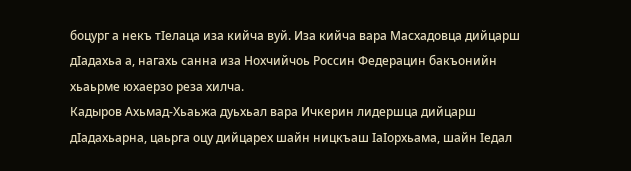боцург а некъ тIелаца иза кийча вуй. Иза кийча вара Масхадовца дийцарш дIадахьа а, нагахь санна иза Нохчийчоь Россин Федерацин бакъонийн хьаьрме юхаерзо реза хилча.
Кадыров Ахьмад-Хьаьжа дуьхьал вара Ичкерин лидершца дийцарш дIадахьарна, цаьрга оцу дийцарех шайн ницкъаш IаIорхьама, шайн Iедал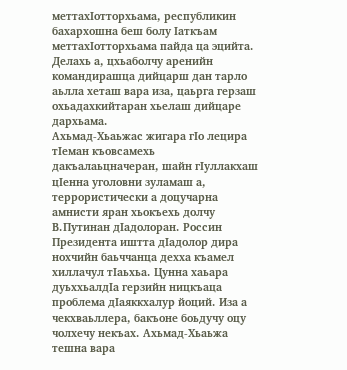меттахIотторхьама, республикин бахархошна беш болу Iаткъам меттахIотторхьама пайда ца эцийта. Делахь а, цхьаболчу аренийн командирашца дийцарш дан тарло аьлла хеташ вара иза, цаьрга герзаш охьадахкийтаран хьелаш дийцаре дархьама.
Ахьмад-Хьаьжас жигара гIо лецира тIеман къовсамехь дакъалаьцначеран, шайн гIуллакхаш цIенна уголовни зуламаш а, террористически а доцучарна амнисти яран хьокъехь долчу В.Путинан дIадолоран. Россин Президента иштта дIадолор дира нохчийн баьччанца дехха къамел хиллачул тIаьхьа. Цунна хаьара дуьххьалдIа герзийн ницкъаца проблема дIаяккхалур йоций. Иза а чекхваьллера, бакъоне боьдучу оцу чолхечу некъах. Ахьмад-Хьаьжа тешна вара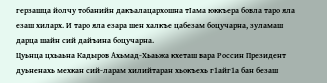герзашца йолчу тобанийн дакъалацархошна тIама юккъера бовла таро яла езаш хиларх. И таро яла езара шен халкъе цабезам боцучарна, зуламаш дарца шайн сий дайъина боцучарна.
Цуьнца цхьаьна Кадыров Ахьмад-Хьаьжа кхеташ вара Россин Президент дуьненахь мехкан сий-ларам хилийтаран хьокъехь г1айг1а бан безаш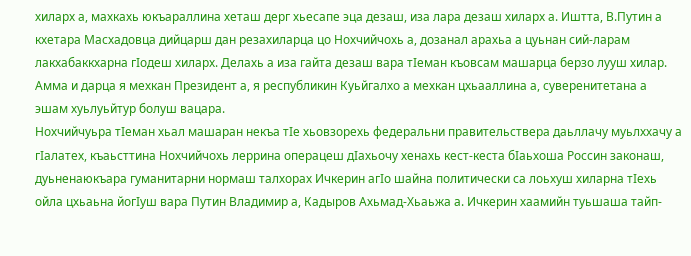хиларх а, махкахь юкъараллина хеташ дерг хьесапе эца дезаш, иза лара дезаш хиларх а. Иштта, В.Путин а кхетара Масхадовца дийцарш дан резахиларца цо Нохчийчохь а, дозанал арахьа а цуьнан сий-ларам лакхабаккхарна гIодеш хиларх. Делахь а иза гайта дезаш вара тIеман къовсам машарца берзо лууш хилар. Амма и дарца я мехкан Президент а, я республикин Куьйгалхо а мехкан цхьааллина а, суверенитетана а эшам хуьлуьйтур болуш вацара.
Нохчийчуьра тIеман хьал машаран некъа тIе хьовзорехь федеральни правительствера даьллачу муьлххачу а гIалатех, къаьсттина Нохчийчохь леррина операцеш дIахьочу хенахь кест-кеста бIаьхоша Россин законаш, дуьненаюкъара гуманитарни нормаш талхорах Ичкерин агIо шайна политически са лоьхуш хиларна тIехь ойла цхьаьна йогIуш вара Путин Владимир а, Кадыров Ахьмад-Хьаьжа а. Ичкерин хаамийн туьшаша тайп-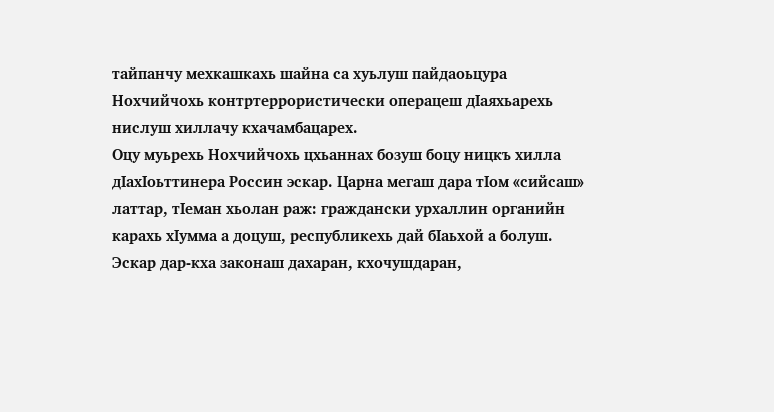тайпанчу мехкашкахь шайна са хуьлуш пайдаоьцура Нохчийчохь контртеррористически операцеш дIаяхьарехь нислуш хиллачу кхачамбацарех.
Оцу муьрехь Нохчийчохь цхьаннах бозуш боцу ницкъ хилла дIахIоьттинера Россин эскар. Царна мегаш дара тIом «сийсаш» латтар, тIеман хьолан раж: граждански урхаллин органийн карахь хIумма а доцуш, республикехь дай бIаьхой а болуш. Эскар дар-кха законаш дахаран, кхочушдаран,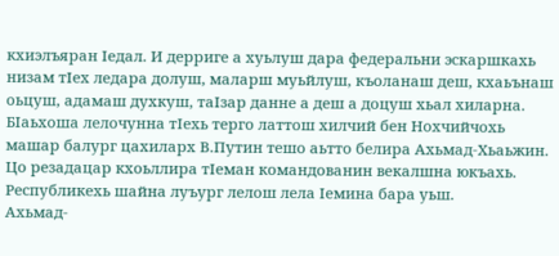кхиэлъяран Iедал. И дерриге а хуьлуш дара федеральни эскаршкахь низам тIех ледара долуш, маларш муьйлуш, къоланаш деш, кхаьънаш оьцуш, адамаш духкуш, таIзар данне а деш а доцуш хьал хиларна.
БIаьхоша лелочунна тIехь терго латтош хилчий бен Нохчийчохь машар балург цахиларх В.Путин тешо аьтто белира Ахьмад-Хьаьжин. Цо резадацар кхоьллира тIеман командованин векалшна юкъахь. Республикехь шайна луъург лелош лела Iемина бара уьш.
Ахьмад-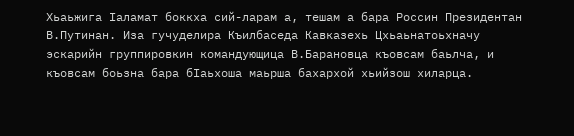Хьаьжига Iаламат боккха сий-ларам а, тешам а бара Россин Президентан В.Путинан. Иза гучуделира Къилбаседа Кавказехь Цхьаьнатоьхначу эскарийн группировкин командующица В.Барановца къовсам баьлча, и къовсам боьзна бара бIаьхоша маьрша бахархой хьийзош хиларца.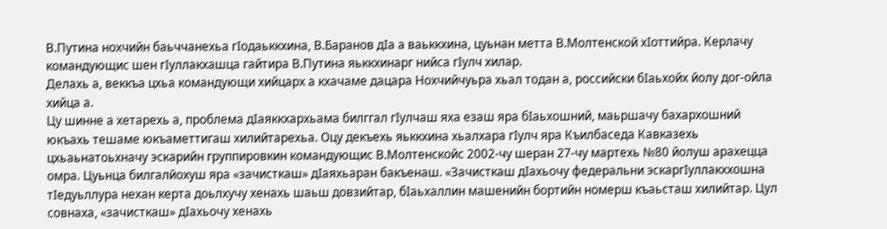В.Путина нохчийн баьччанехьа гIодаьккхина, В.Баранов дIа а ваьккхина, цуьнан метта В.Молтенской хIоттийра. Керлачу командующис шен гIуллакхашца гайтира В.Путина яьккхинарг нийса гIулч хилар.
Делахь а, веккъа цхьа командующи хийцарх а кхачаме дацара Нохчийчуьра хьал тодан а, российски бIаьхойх йолу дог-ойла хийца а.
Цу шинне а хетарехь а, проблема дIаяккхархьама билггал гIулчаш яха езаш яра бIаьхошний, маьршачу бахархошний юкъахь тешаме юкъаметтигаш хилийтарехьа. Оцу декъехь яьккхина хьалхара гIулч яра Къилбаседа Кавказехь цхьаьнатоьхначу эскарийн группировкин командующис В.Молтенскойс 2002-чу шеран 27-чу мартехь №80 йолуш арахецца омра. Цуьнца билгалйохуш яра «зачисткаш» дIаяхьаран бакъенаш. «Зачисткаш дIахьочу федеральни эскаргIуллакххошна тIедуьллура нехан керта доьлхучу хенахь шаьш довзийтар, бIаьхаллин машенийн бортийн номерш къаьсташ хилийтар. Цул совнаха, «зачисткаш» дIахьочу хенахь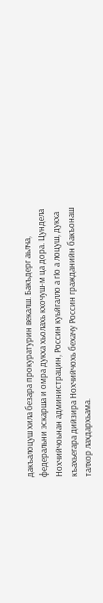дакъалоцуш хила безара прокуратурин векалш. Бакъдерг аьлча, федеральни эскарша и омра дукха хьолахь кхочуш-м ца дора. Цундела Нохчийчоьнан администрацин, Россин куьйгалло а гIо а лоцуш, дукха къахьегара дийзира Нохчийчохь бехачу Россин гражданийн бакъонаш талхор лахдархьама.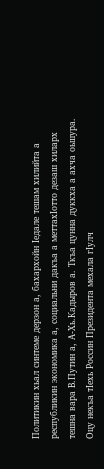Политикин хьал синтеме дерзон а, бахархойн Iедале тешам хилийта а республикин экономика а, социальни дакъа а меттахIотто дезаш хиларх тешна вара В.Путин а, А-Хь.Кадыров а. Ткъа цунна дуккха а ахча оьшура. Оцу некъа тIехь Россин Президента мехала гIулч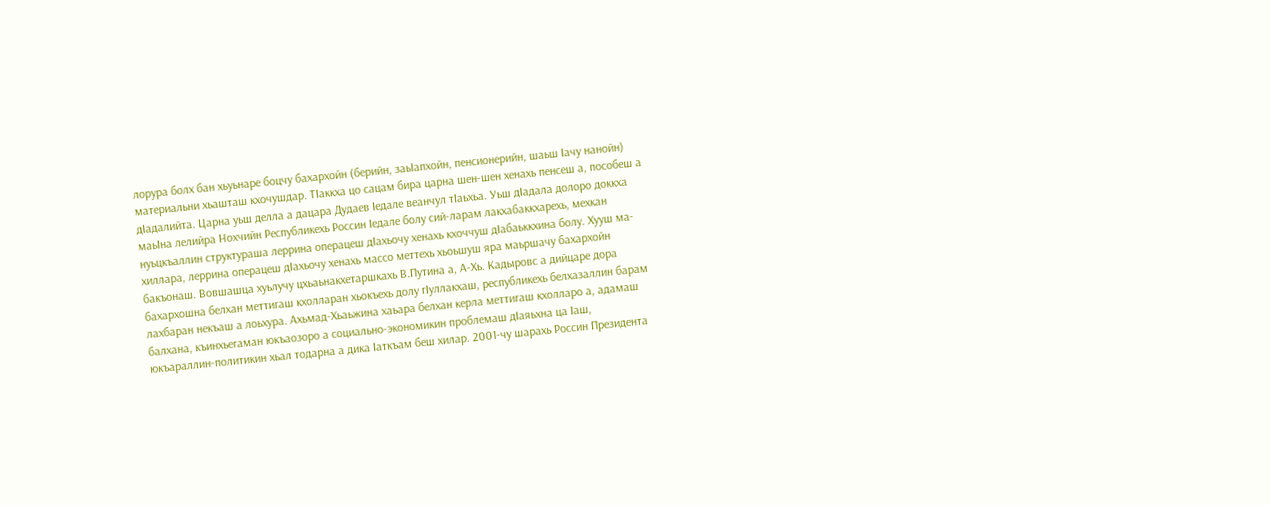лорура болх бан хьуьнаре боцчу бахархойн (берийн, заьIапхойн, пенсионерийн, шаьш Iачу нанойн) материальни хьашташ кхочушдар. ТIаккха цо сацам бира царна шен-шен хенахь пенсеш а, пособеш а дIадалийта. Царна уьш делла а дацара Дудаев Iедале веанчул тIаьхьа. Уьш дIадала долоро доккха маьIна лелийра Нохчийн Республикехь Россин Iедале болу сий-ларам лакхабаккхарехь, мехкан нуьцкъаллин структураша леррина операцеш дIахьочу хенахь кхоччуш дIабаьккхина болу. Хууш ма-хиллара, леррина операцеш дIахьочу хенахь массо меттехь хьоьшуш яра маьршачу бахархойн бакъонаш. Вовшашца хуьлучу цхьаьнакхетаршкахь В.Путина а, А-Хь. Кадыровс а дийцаре дора бахархошна белхан меттигаш кхолларан хьокъехь долу гIуллакхаш, республикехь белхазаллин барам лахбаран некъаш а лоьхура. Ахьмад-Хьаьжина хаьара белхан керла меттигаш кхолларо а, адамаш балхана, къинхьегаман юкъаозоро а социально-экономикин проблемаш дIаяьхна ца Iаш, юкъараллин-политикин хьал тодарна а дика Iаткъам беш хилар. 2001-чу шарахь Россин Президента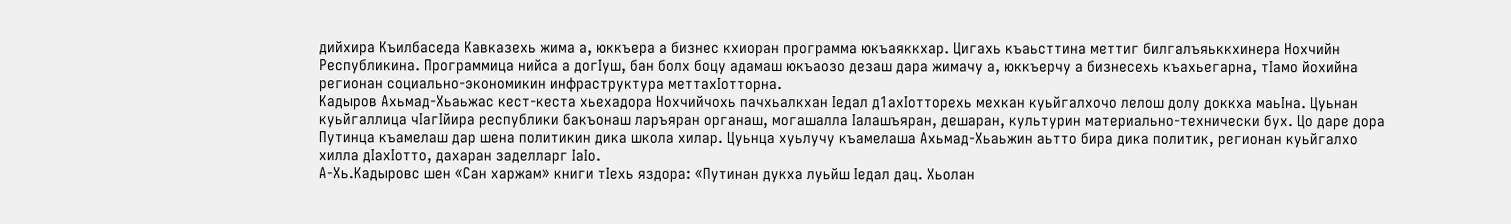дийхира Къилбаседа Кавказехь жима а, юккъера а бизнес кхиоран программа юкъаяккхар. Цигахь къаьсттина меттиг билгалъяьккхинера Нохчийн Республикина. Программица нийса а догIуш, бан болх боцу адамаш юкъаозо дезаш дара жимачу а, юккъерчу а бизнесехь къахьегарна, тIамо йохийна регионан социально-экономикин инфраструктура меттахIотторна.
Кадыров Ахьмад-Хьаьжас кест-кеста хьехадора Нохчийчохь пачхьалкхан Iедал д1ахIотторехь мехкан куьйгалхочо лелош долу доккха маьIна. Цуьнан куьйгаллица чIагIйира республики бакъонаш ларъяран органаш, могашалла Iалашъяран, дешаран, культурин материально-технически бух. Цо даре дора Путинца къамелаш дар шена политикин дика школа хилар. Цуьнца хуьлучу къамелаша Ахьмад-Хьаьжин аьтто бира дика политик, регионан куьйгалхо хилла дIахIотто, дахаран заделларг IаIо.
А-Хь.Кадыровс шен «Сан харжам» книги тIехь яздора: «Путинан дукха луьйш Iедал дац. Хьолан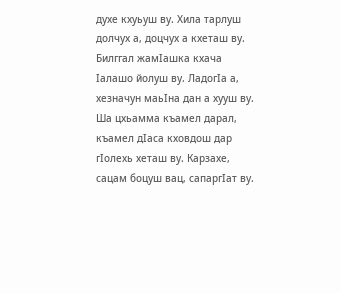духе кхуьуш ву. Хила тарлуш долчух а, доцчух а кхеташ ву. Билггал жамIашка кхача Iалашо йолуш ву. ЛадогIа а, хезначун маьIна дан а хууш ву. Ша цхьамма къамел дарал, къамел дIаса кховдош дар гIолехь хеташ ву. Карзахе, сацам боцуш вац, сапаргIат ву.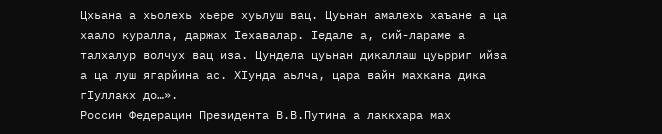Цхьана а хьолехь хьере хуьлуш вац. Цуьнан амалехь хаъане а ца хаало куралла, даржах Iехавалар. Iедале а, сий-лараме а талхалур волчух вац иза. Цундела цуьнан дикаллаш цуьрриг ийза а ца луш ягарйина ас. ХIунда аьлча, цара вайн махкана дика гIуллакх до…».
Россин Федерацин Президента В.В.Путина а лаккхара мах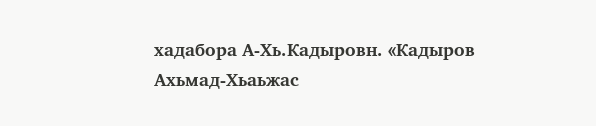хадабора А-Хь.Кадыровн. «Кадыров Ахьмад-Хьаьжас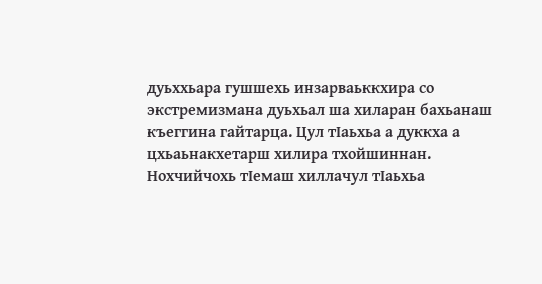дуьххьара гушшехь инзарваьккхира со экстремизмана дуьхьал ша хиларан бахьанаш къеггина гайтарца. Цул тIаьхьа а дуккха а цхьаьнакхетарш хилира тхойшиннан. Нохчийчохь тIемаш хиллачул тIаьхьа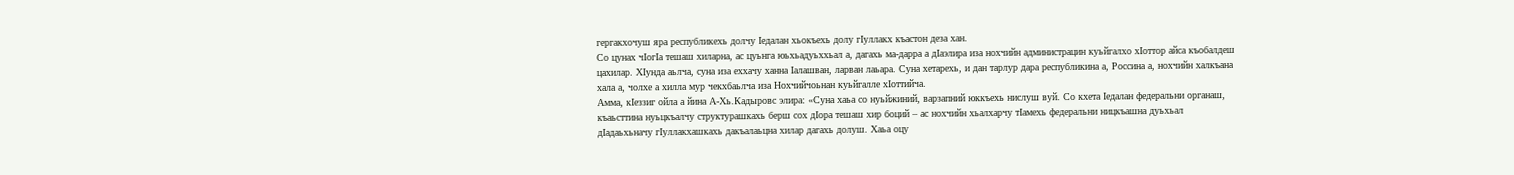гергакхочуш яра республикехь долчу Iедалан хьокъехь долу гIуллакх къастон деза хан.
Со цунах чIогIа тешаш хиларна, ас цуьнга юьхьадуьххьал а, дагахь ма-дарра а дIаэлира иза нохчийн администрацин куьйгалхо хIоттор айса къобалдеш цахилар. ХIунда аьлча, суна иза еххачу ханна Iалашван, ларван лаьара. Суна хетарехь, и дан тарлур дара республикина а, Россина а, нохчийн халкъана хала а, чолхе а хилла мур чекхбаьлча иза Нохчийчоьнан куьйгалле хIоттийча.
Амма, кIеззиг ойла а йина А-Хь.Кадыровс элира: «Суна хаьа со нуьйжиний, варзапний юккъехь нислуш вуй. Со кхета Iедалан федеральни органаш, къаьсттина нуьцкъалчу структурашкахь берш сох дIора тешаш хир боций – ас нохчийн хьалхарчу тIамехь федеральни ницкъашна дуьхьал дIадаьхьначу гIуллакхашкахь дакъалаьцна хилар дагахь долуш. Хаьа оцу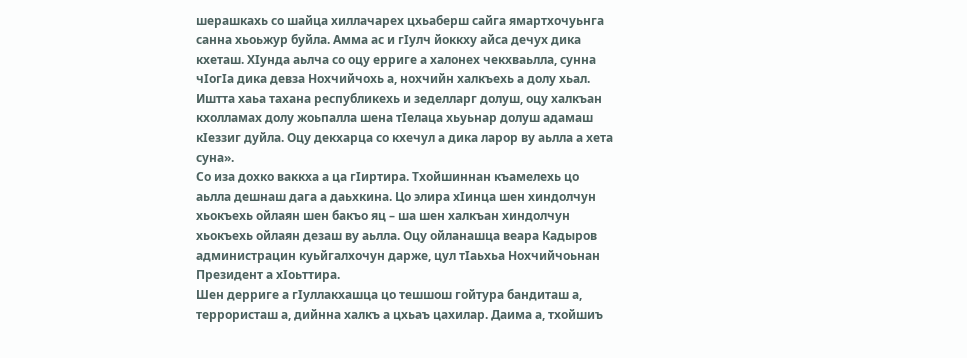шерашкахь со шайца хиллачарех цхьаберш сайга ямартхочуьнга санна хьоьжур буйла. Амма ас и гIулч йоккху айса дечух дика кхеташ. ХIунда аьлча со оцу ерриге а халонех чекхваьлла, сунна чIогIа дика девза Нохчийчохь а, нохчийн халкъехь а долу хьал. Иштта хаьа тахана республикехь и зеделларг долуш, оцу халкъан кхолламах долу жоьпалла шена тIелаца хьуьнар долуш адамаш кIеззиг дуйла. Оцу декхарца со кхечул а дика ларор ву аьлла а хета суна».
Со иза дохко ваккха а ца гIиртира. Тхойшиннан къамелехь цо аьлла дешнаш дага а даьхкина. Цо элира хIинца шен хиндолчун хьокъехь ойлаян шен бакъо яц – ша шен халкъан хиндолчун хьокъехь ойлаян дезаш ву аьлла. Оцу ойланашца веара Кадыров администрацин куьйгалхочун дарже, цул тIаьхьа Нохчийчоьнан Президент а хIоьттира.
Шен дерриге а гIуллакхашца цо тешшош гойтура бандиташ а, террористаш а, дийнна халкъ а цхьаъ цахилар. Даима а, тхойшиъ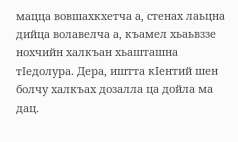мацца вовшахкхетча а, стенах лаьцна дийца волавелча а, къамел хьаьвззе нохчийн халкъан хьашташна тIедолура. Дера, иштта кIентий шен болчу халкъах дозалла ца дойла ма дац.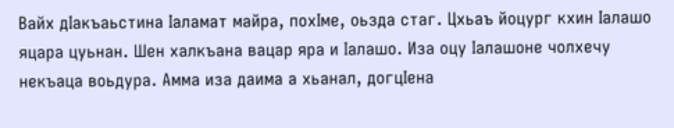Вайх дIакъаьстина Iаламат майра, похIме, оьзда стаг. Цхьаъ йоцург кхин Iалашо яцара цуьнан. Шен халкъана вацар яра и Iалашо. Иза оцу Iалашоне чолхечу некъаца воьдура. Амма иза даима а хьанал, догцIена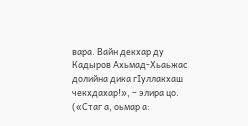вара. Вайн декхар ду Кадыров Ахьмад-Хьаьжас долийна дика гIуллакхаш чекхдахар!», – элира цо.
(«Стаг а, оьмар а: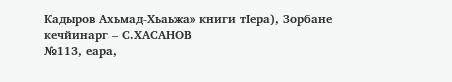Кадыров Ахьмад-Хьаьжа» книги тIера), Зорбане кечйинарг – С.ХАСАНОВ
№113, еара,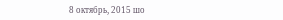8 октябрь, 2015 шо